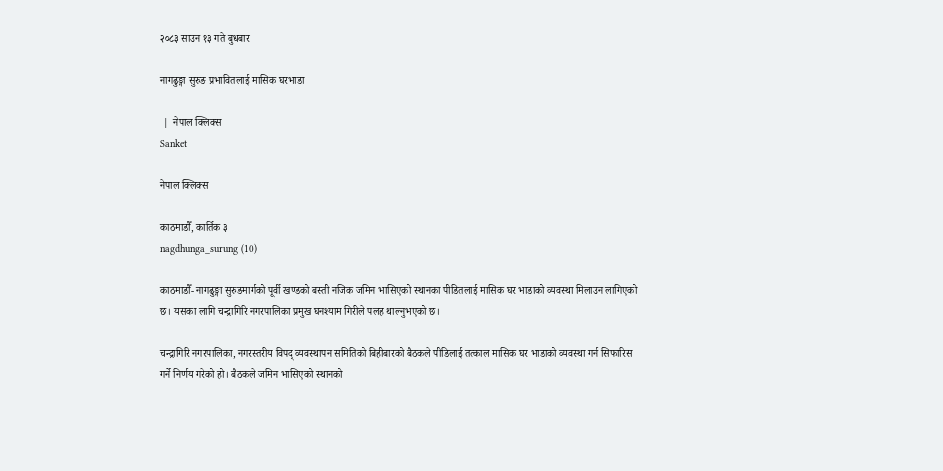२०८३ साउन १३ गते बुधबार

नागढुङ्गा सुरुङ प्रभावितलाई मासिक घरभाडा

 |  नेपाल क्लिक्स
Sanket

नेपाल क्लिक्स

काठमाडौँ, कार्तिक ३
nagdhunga_surung (10)

काठमाडौँ- नागढुङ्गा सुरुङमार्गको पूर्वी खण्डको बस्ती नजिक जमिन भासिएको स्थानका पीडितलाई मासिक घर भाडाको व्यवस्था मिलाउन लागिएको छ। यसका लागि चन्द्रागिरि नगरपालिका प्रमुख घनश्याम गिरीले पलह थाल्नुभएको छ।

चन्द्रागिरि नगरपालिका, नगरस्तरीय विपद् व्यवस्थापन समितिको बिहीबारको बैठकले पीडिलाई तत्काल मासिक घर भाडाको व्यवस्था गर्न सिफारिस गर्ने निर्णय गरेको हो। बैठकले जमिन भासिएको स्थानको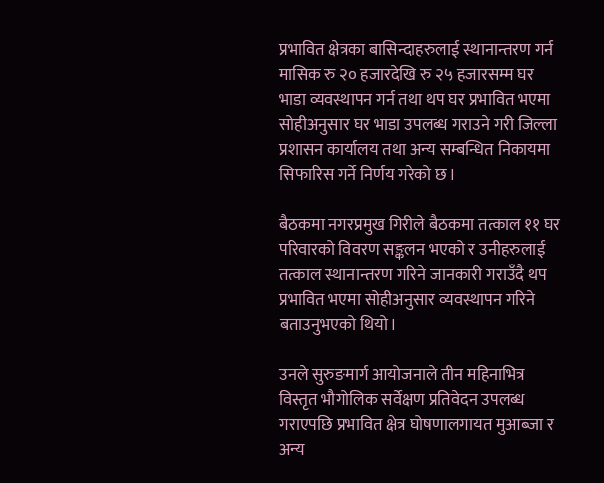प्रभावित क्षेत्रका बासिन्दाहरुलाई स्थानान्तरण गर्न मासिक रु २० हजारदेखि रु २५ हजारसम्म घर भाडा व्यवस्थापन गर्न तथा थप घर प्रभावित भएमा सोहीअनुसार घर भाडा उपलब्ध गराउने गरी जिल्ला प्रशासन कार्यालय तथा अन्य सम्बन्धित निकायमा सिफारिस गर्ने निर्णय गरेको छ।

बैठकमा नगरप्रमुख गिरीले बैठकमा तत्काल ११ घर परिवारको विवरण सङ्कलन भएको र उनीहरुलाई तत्काल स्थानान्तरण गरिने जानकारी गराउँदै थप प्रभावित भएमा सोहीअनुसार व्यवस्थापन गरिने बताउनुभएको थियो।

उनले सुरुङमार्ग आयोजनाले तीन महिनाभित्र विस्तृत भौगोलिक सर्वेक्षण प्रतिवेदन उपलब्ध गराएपछि प्रभावित क्षेत्र घोषणालगायत मुआब्जा र अन्य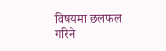विषयमा छलफल गरिने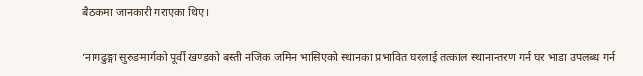बैठकमा जानकारी गराएका थिए।

‘नागढुङ्गा सुरुङमार्गको पूर्वी खण्डको बस्ती नजिक जमिन भासिएको स्थानका प्रभावित घरलाई तत्काल स्थानान्तरण गर्न घर भाडा उपलब्ध गर्न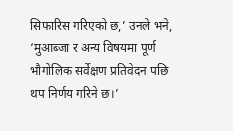सिफारिस गरिएको छ,’ उनले भने, ‘मुआब्जा र अन्य विषयमा पूर्ण भौगोलिक सर्वेक्षण प्रतिवेदन पछि थप निर्णय गरिने छ।’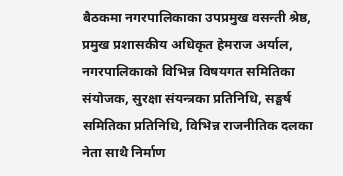बैठकमा नगरपालिकाका उपप्रमुख वसन्ती श्रेष्ठ, प्रमुख प्रशासकीय अधिकृत हेमराज अर्याल, नगरपालिकाको विभिन्न विषयगत समितिका संयोजक, सुरक्षा संयन्त्रका प्रतिनिधि, सङ्घर्ष समितिका प्रतिनिधि, विभिन्न राजनीतिक दलका नेता साथै निर्माण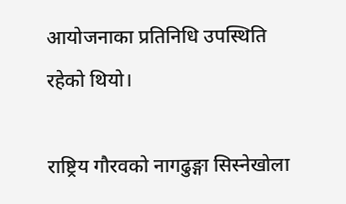आयोजनाका प्रतिनिधि उपस्थिति रहेको थियो।

राष्ट्रिय गौरवको नागढुङ्गा सिस्नेखोला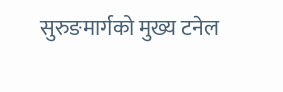सुरुङमार्गको मुख्य टनेल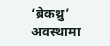‘ब्रेकथ्रु’ अवस्थामा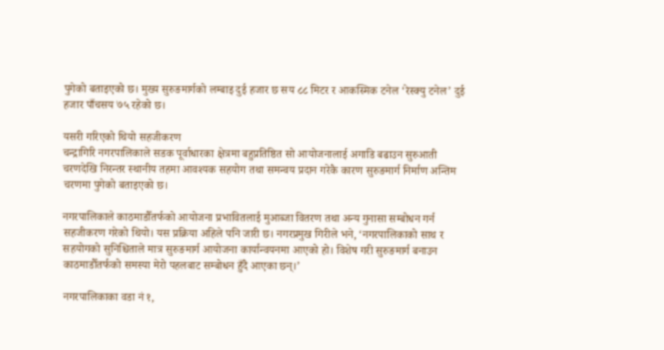पुगेको बताइएको छ। मुख्य सुरुङमार्गको लम्बाइ दुई हजार छ सय ८८ मिटर र आकस्मिक टनेल ‘रेस्क्यु टनेल’ दुई हजार पाँचसय ७५ रहेको छ।

यसरी गरिएको थियो सहजीकरण
चन्द्रागिरि नगरपालिकाले सडक पूर्वाधारका क्षेत्रमा बहुप्रतिष्ठित सो आयोजनालाई अगाडि बढाउन सुरुआती चरणदेखि निरन्तर स्थानीय तहमा आवश्यक सहयोग तथा समन्वय प्रदान गरेकै कारण सुरुङमार्ग निर्माण अन्तिम चरणमा पुगेको बताइएको छ।

नगरपालिकाले काठमाडौँतर्फको आयोजना प्रभावितलाई मुआब्जा वितरण तथा अन्य गुनासा सम्बोधन गर्न सहजीकरण गरेको थियो। यस प्रक्रिया अहिले पनि जारी छ। नगरप्रमुख गिरीले भने, ‘नगरपालिकाको साथ र सहयोगको सुनिश्चिताले मात्र सुरुङमार्ग आयोजना कार्यान्वयनमा आएको हो। विशेष गरी सुरुङमार्ग बनाउन काठमाडौँतर्फको समस्या मेरो पहलबाट सम्बोधन हुँदै आएका छन्।’

नगरपालिकाका वडा नं १,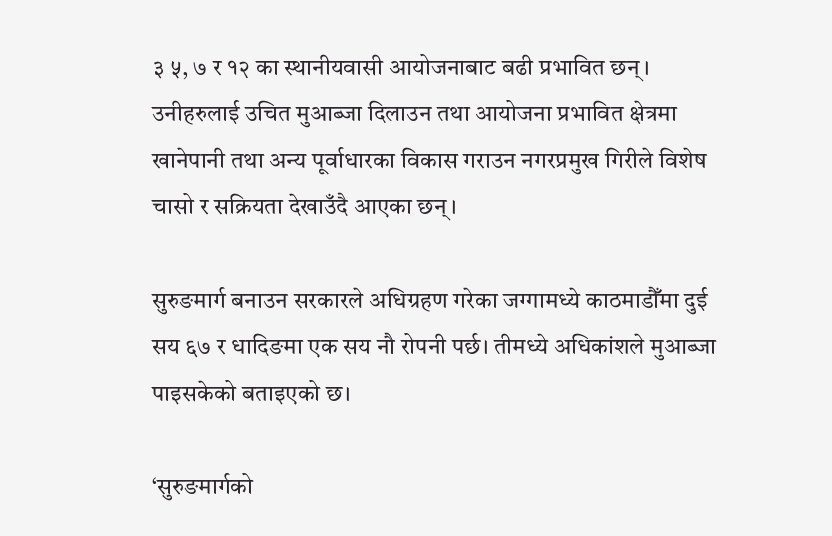३ ५, ७ र १२ का स्थानीयवासी आयोजनाबाट बढी प्रभावित छन्। उनीहरुलाई उचित मुआब्जा दिलाउन तथा आयोजना प्रभावित क्षेत्रमा खानेपानी तथा अन्य पूर्वाधारका विकास गराउन नगरप्रमुख गिरीले विशेष चासो र सक्रियता देखाउँदै आएका छन्।

सुरुङमार्ग बनाउन सरकारले अधिग्रहण गरेका जग्गामध्ये काठमाडौँमा दुई सय ६७ र धादिङमा एक सय नौ रोपनी पर्छ। तीमध्ये अधिकांशले मुआब्जा पाइसकेको बताइएको छ।

‘सुरुङमार्गको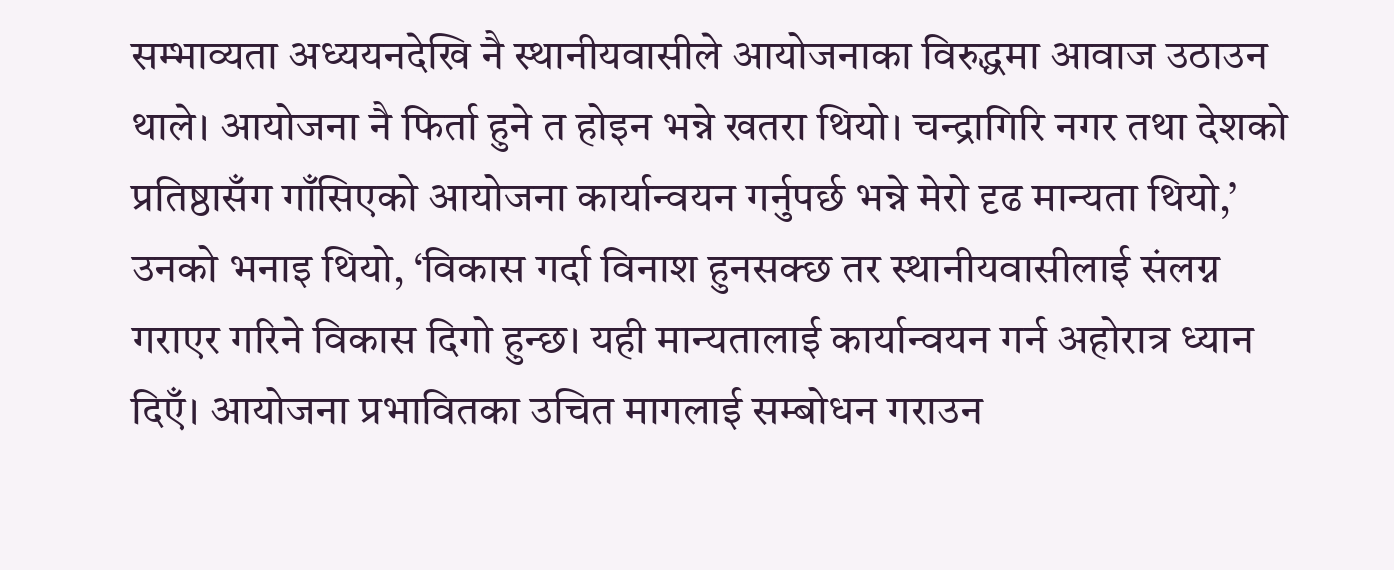सम्भाव्यता अध्ययनदेखि नै स्थानीयवासीले आयोजनाका विरुद्धमा आवाज उठाउन थाले। आयोजना नै फिर्ता हुने त होइन भन्ने खतरा थियो। चन्द्रागिरि नगर तथा देशको प्रतिष्ठासँग गाँसिएको आयोजना कार्यान्वयन गर्नुपर्छ भन्ने मेरो दृढ मान्यता थियो,’ उनको भनाइ थियो, ‘विकास गर्दा विनाश हुनसक्छ तर स्थानीयवासीलाई संलग्न गराएर गरिने विकास दिगो हुन्छ। यही मान्यतालाई कार्यान्वयन गर्न अहोरात्र ध्यान दिएँ। आयोजना प्रभावितका उचित मागलाई सम्बोधन गराउन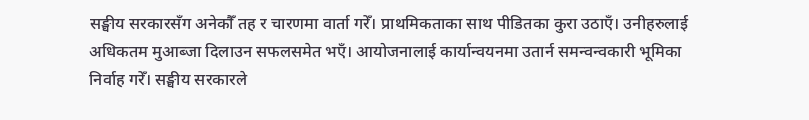सङ्घीय सरकारसँग अनेकौँ तह र चारणमा वार्ता गरेँ। प्राथमिकताका साथ पीडितका कुरा उठाएँ। उनीहरुलाई अधिकतम मुआब्जा दिलाउन सफलसमेत भएँ। आयोजनालाई कार्यान्वयनमा उतार्न समन्वन्वकारी भूमिका निर्वाह गरेँ। सङ्घीय सरकारले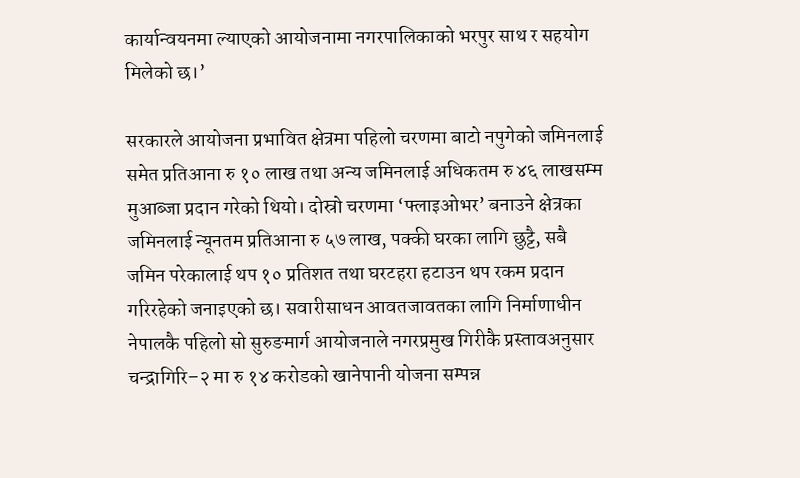कार्यान्वयनमा ल्याएको आयोजनामा नगरपालिकाको भरपुर साथ र सहयोग मिलेको छ।’

सरकारले आयोजना प्रभावित क्षेत्रमा पहिलो चरणमा बाटो नपुगेको जमिनलाई समेत प्रतिआना रु १० लाख तथा अन्य जमिनलाई अधिकतम रु ४६ लाखसम्म मुआब्जा प्रदान गरेको थियो। दोस्रो चरणमा ‘फ्लाइओभर’ बनाउने क्षेत्रका जमिनलाई न्यूनतम प्रतिआना रु ५७ लाख, पक्की घरका लागि छुट्टै, सबै जमिन परेकालाई थप १० प्रतिशत तथा घरटहरा हटाउन थप रकम प्रदान गरिरहेको जनाइएको छ। सवारीसाधन आवतजावतका लागि निर्माणाधीन नेपालकै पहिलो सो सुरुङमार्ग आयोजनाले नगरप्रमुख गिरीकै प्रस्तावअनुसार चन्द्रागिरि–२ मा रु १४ करोडको खानेपानी योजना सम्पन्न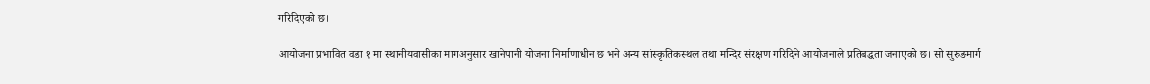गरिदिएको छ।

आयोजना प्रभावित वडा १ मा स्थानीयवासीका मागअनुसार खानेपानी योजना निर्माणाधीन छ भने अन्य सांस्कृतिकस्थल तथा मन्दिर संरक्षण गरिदिने आयोजनाले प्रतिबद्धता जनाएको छ। सो सुरुङमार्ग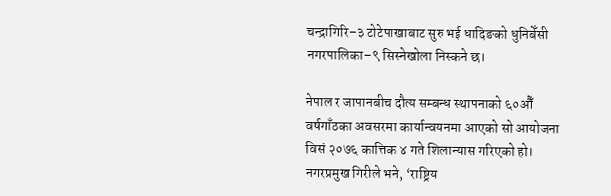चन्द्रागिरि–३ टोटेपाखाबाट सुरु भई धादिङको धुनिबेँसी नगरपालिका–९ सिस्नेखोला निस्कने छ।

नेपाल र जापानबीच दौत्य सम्बन्ध स्थापनाको ६०औँ वर्षगाँठका अवसरमा कार्यान्वयनमा आएको सो आयोजना विसं २०७६ कात्तिक ४ गते शिलान्यास गरिएको हो। नगरप्रमुख गिरीले भने, ‘राष्ट्रिय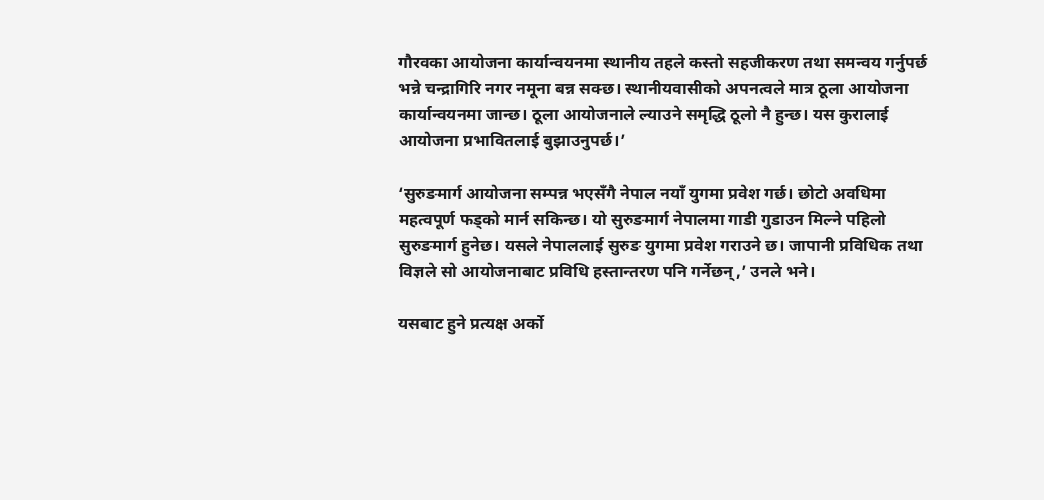गौरवका आयोजना कार्यान्वयनमा स्थानीय तहले कस्तो सहजीकरण तथा समन्वय गर्नुपर्छ भन्ने चन्द्रागिरि नगर नमूना बन्न सक्छ। स्थानीयवासीको अपनत्वले मात्र ठूला आयोजना कार्यान्वयनमा जान्छ। ठूला आयोजनाले ल्याउने समृद्धि ठूलो नै हुन्छ। यस कुरालाई आयोजना प्रभावितलाई बुझाउनुपर्छ।’

‘सुरुङमार्ग आयोजना सम्पन्न भएसँगै नेपाल नयाँ युगमा प्रवेश गर्छ। छोटो अवधिमा महत्वपूर्ण फड्को मार्न सकिन्छ। यो सुरुङमार्ग नेपालमा गाडी गुडाउन मिल्ने पहिलो सुरुङमार्ग हुनेछ। यसले नेपाललाई सुरुङ युगमा प्रवेश गराउने छ। जापानी प्रविधिक तथा विज्ञले सो आयोजनाबाट प्रविधि हस्तान्तरण पनि गर्नेछन्,’ उनले भने।

यसबाट हुने प्रत्यक्ष अर्को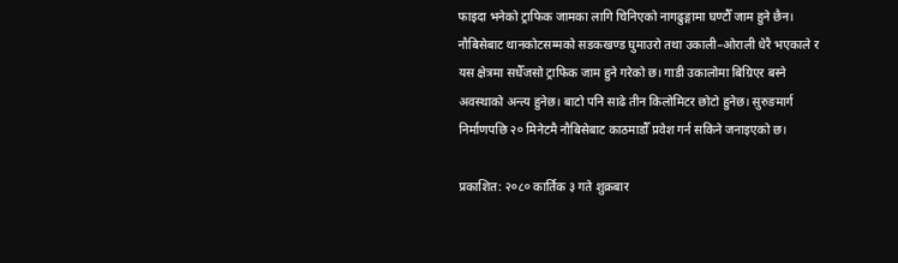फाइदा भनेको ट्राफिक जामका लागि चिनिएको नागढुङ्गामा घण्टौँ जाम हुने छैन। नौबिसेबाट थानकोटसम्मको सडकखण्ड घुमाउरो तथा उकाली–ओराली धेरै भएकाले र यस क्षेत्रमा सधैँजसो ट्राफिक जाम हुने गरेको छ। गाडी उकालोमा बिग्रिएर बस्ने अवस्थाको अन्त्य हुनेछ। बाटो पनि साढे तीन किलोमिटर छोटो हुनेछ। सुरुङमार्ग निर्माणपछि २० मिनेटमै नौबिसेबाट काठमाडौँ प्रवेश गर्न सकिने जनाइएको छ।

प्रकाशित: २०८० कार्तिक ३ गते शुक्रबार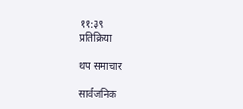११:३९
प्रतिक्रिया

थप समाचार

सार्वजनिक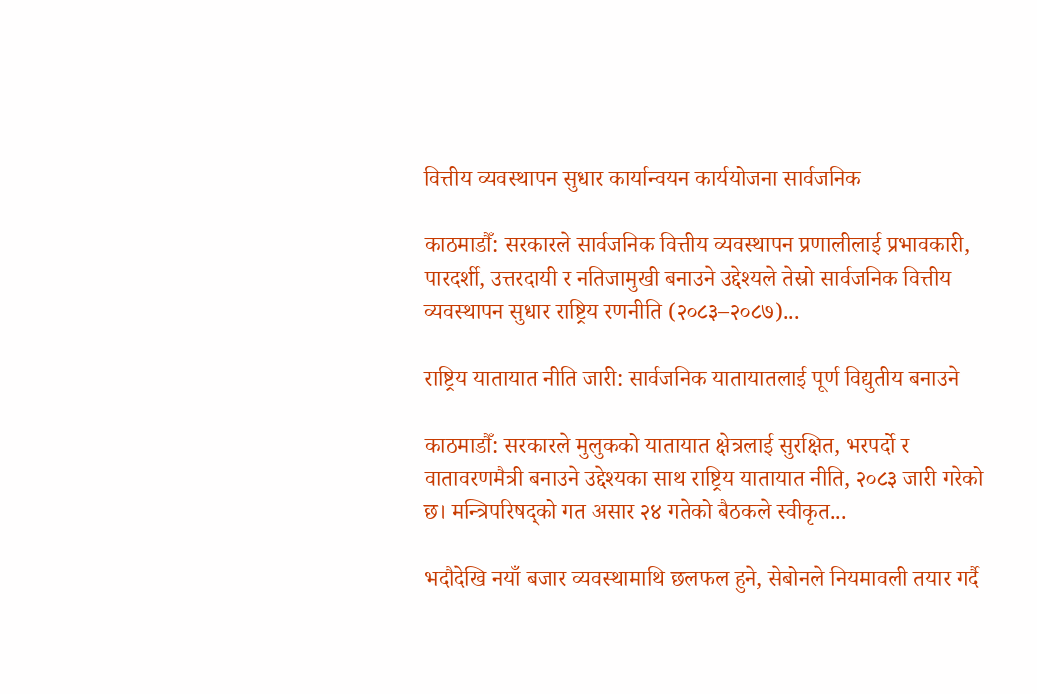वित्तीय व्यवस्थापन सुधार कार्यान्वयन कार्ययोजना सार्वजनिक

काठमाडौँ: सरकारले सार्वजनिक वित्तीय व्यवस्थापन प्रणालीलाई प्रभावकारी, पारदर्शी, उत्तरदायी र नतिजामुखी बनाउने उद्देश्यले तेस्रो सार्वजनिक वित्तीय व्यवस्थापन सुधार राष्ट्रिय रणनीति (२०८३–२०८७)...

राष्ट्रिय यातायात नीति जारी: सार्वजनिक यातायातलाई पूर्ण विद्युतीय बनाउने

काठमाडौँ: सरकारले मुलुकको यातायात क्षेत्रलाई सुरक्षित, भरपर्दो र वातावरणमैत्री बनाउने उद्देश्यका साथ राष्ट्रिय यातायात नीति, २०८३ जारी गरेको छ। मन्त्रिपरिषद्को गत असार २४ गतेको बैठकले स्वीकृत...

भदौदेखि नयाँ बजार व्यवस्थामाथि छलफल हुने, सेबोनले नियमावली तयार गर्दै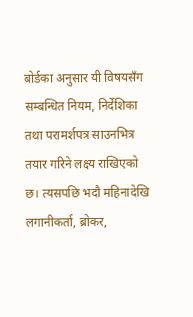बोर्डका अनुसार यी विषयसँग सम्बन्धित नियम, निर्देशिका तथा परामर्शपत्र साउनभित्र तयार गरिने लक्ष्य राखिएको छ। त्यसपछि भदौ महिनादेखि लगानीकर्ता, ब्रोकर,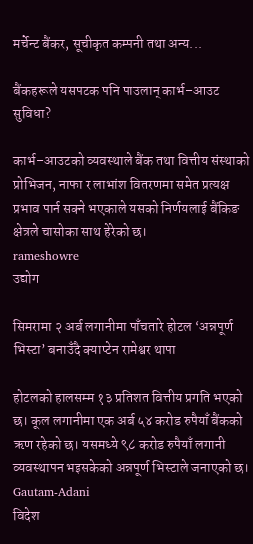मर्चेन्ट बैंकर, सूचीकृत कम्पनी तथा अन्य...

बैंकहरूले यसपटक पनि पाउलान् कार्भ–आउट सुविधा?

कार्भ–आउटको व्यवस्थाले बैंक तथा वित्तीय संस्थाको प्रोभिजन, नाफा र लाभांश वितरणमा समेत प्रत्यक्ष प्रभाव पार्न सक्ने भएकाले यसको निर्णयलाई बैंकिङ क्षेत्रले चासोका साथ हेरेको छ।
rameshowre
उद्योग

सिमरामा २ अर्ब लगानीमा पाँचतारे होटल ‘अन्नपूर्ण भिस्टा’ बनाउँदै क्याप्टेन रामेश्वर थापा

होटलको हालसम्म १३ प्रतिशत वित्तीय प्रगति भएको छ। कूल लगानीमा एक अर्ब ५४ करोड रुपैयाँ बैंकको ऋण रहेको छ। यसमध्ये ९८ करोड रुपैयाँ लगानी व्यवस्थापन भइसकेको अन्नपूर्ण भिस्टाले जनाएको छ।
Gautam-Adani
विदेश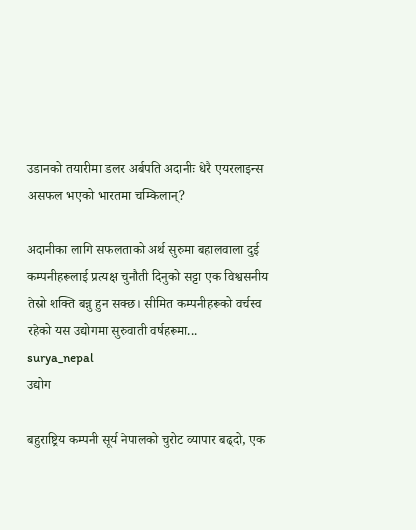उडानको तयारीमा डलर अर्बपति अदानीः धेरै एयरलाइन्स असफल भएको भारतमा चम्किलान्?

अदानीका लागि सफलताको अर्थ सुरुमा बहालवाला दुई कम्पनीहरूलाई प्रत्यक्ष चुनौती दिनुको सट्टा एक विश्वसनीय तेस्रो शक्ति बन्नु हुन सक्छ। सीमित कम्पनीहरूको वर्चस्व रहेको यस उद्योगमा सुरुवाती वर्षहरूमा...
surya_nepal
उद्योग

बहुराष्ट्रिय कम्पनी सूर्य नेपालको चुरोट व्यापार बढ्दो, एक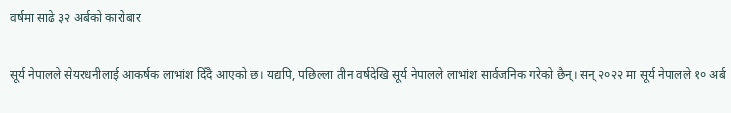वर्षमा साढे ३२ अर्बको कारोबार

सूर्य नेपालले सेयरधनीलाई आकर्षक लाभांश दिँदै आएको छ। यद्यपि, पछिल्ला तीन वर्षदेखि सूर्य नेपालले लाभांश सार्वजनिक गरेको छैन्। सन् २०२२ मा सूर्य नेपालले १० अर्ब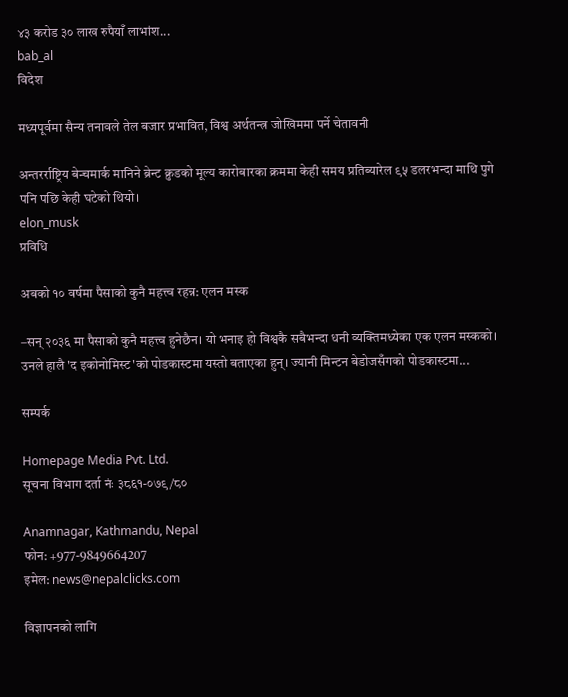४३ करोड ३० लाख रुपैयाँ लाभांश...
bab_al
विदेश

मध्यपूर्वमा सैन्य तनावले तेल बजार प्रभावित, विश्व अर्थतन्त्र जोखिममा पर्ने चेतावनी

अन्तरर्राष्ट्रिय बेन्चमार्क मानिने ब्रेन्ट क्रुडको मूल्य कारोबारका क्रममा केही समय प्रतिब्यारेल ९५ डलरभन्दा माथि पुगे पनि पछि केही घटेको थियो।
elon_musk
प्रविधि

अबको १० वर्षमा पैसाको कुनै महत्त्व रहन्न: एलन मस्क

–सन् २०३६ मा पैसाको कुनै महत्त्व हुनेछैन। यो भनाइ हो विश्वकै सबैभन्दा धनी व्यक्तिमध्येका एक एलन मस्कको। उनले हालै 'द इकोनोमिस्ट'को पोडकास्टमा यस्तो बताएका हुन्। ज्यानी मिन्टन बेडोजसँगको पोडकास्टमा...

सम्पर्क

Homepage Media Pvt. Ltd.
सूचना विभाग दर्ता नंः ३८६१-०७९/८०

Anamnagar, Kathmandu, Nepal
फोन: +977-9849664207
इमेल: news@nepalclicks.com

विज्ञापनको लागि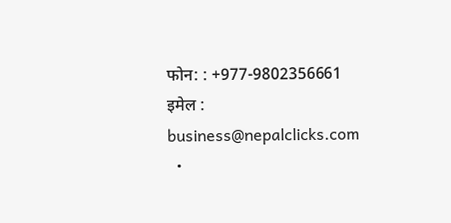फोन: : +977-9802356661
इमेल : business@nepalclicks.com
  •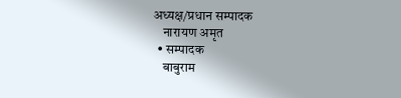अध्यक्ष/प्रधान सम्पादक
    नारायण अमृत
  • सम्पादक
    बाबुराम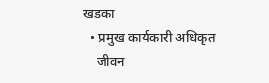खडका
  • प्रमुख कार्यकारी अधिकृत
    जीवन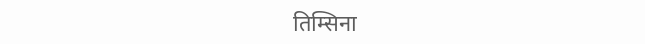तिम्सिना